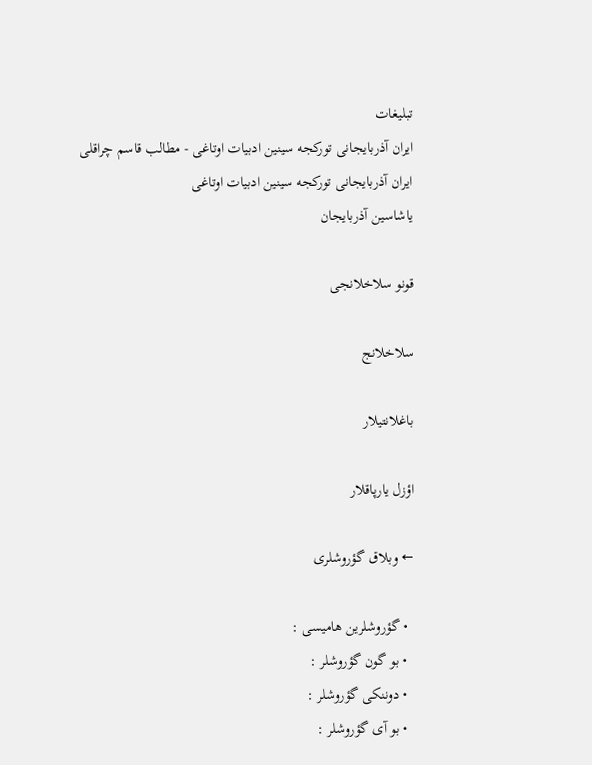تبلیغات
ایران آذربایجانی تورکجه سینین ادبیات اوتاغی - مطالب قاسم چراقلی
ایران آذربایجانی تورکجه سینین ادبیات اوتاغی
یاشاسین آذربایجان

قونو سلاخلانجی

سلاخلانج

باغلانتیلار

اؤزل یارپاقلار‌

← وبلاق گؤروشلری

  • گؤروشلرین هامیسی :
  • بو گون گؤروشلر :
  • دوننکی گؤروشلر :
  • بو آی گؤروشلر :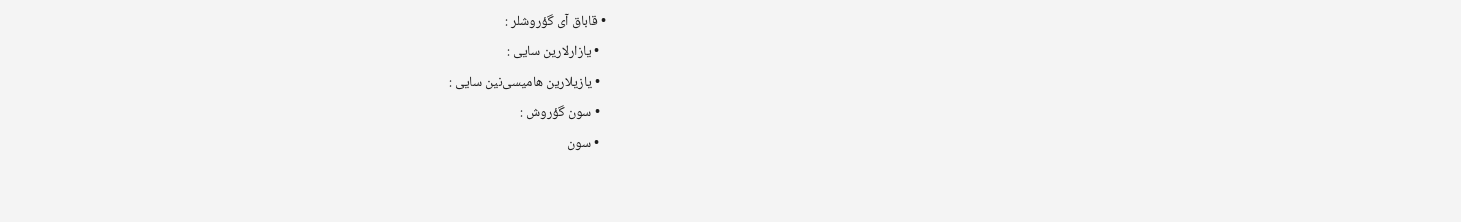• قاباق آی گؤرو‌شلر :
  • یازارلارین سایی :
  • یازیلارین هامیسی‌نین سایی :
  • سون گؤروش :
  • سون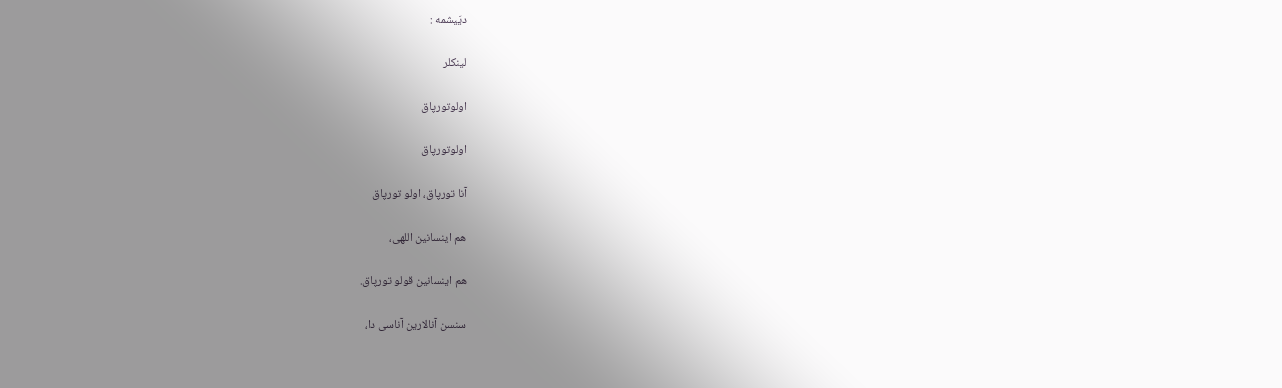دیَیشمه :

لینکلر‌

اولوتورپاق

اولوتورپاق

آنا تورپاق، اولو تورپاق

هم اینسانین اللهی،

هم اینسانین قولو تورپاق.

سنسن آنالارین آناسی دا،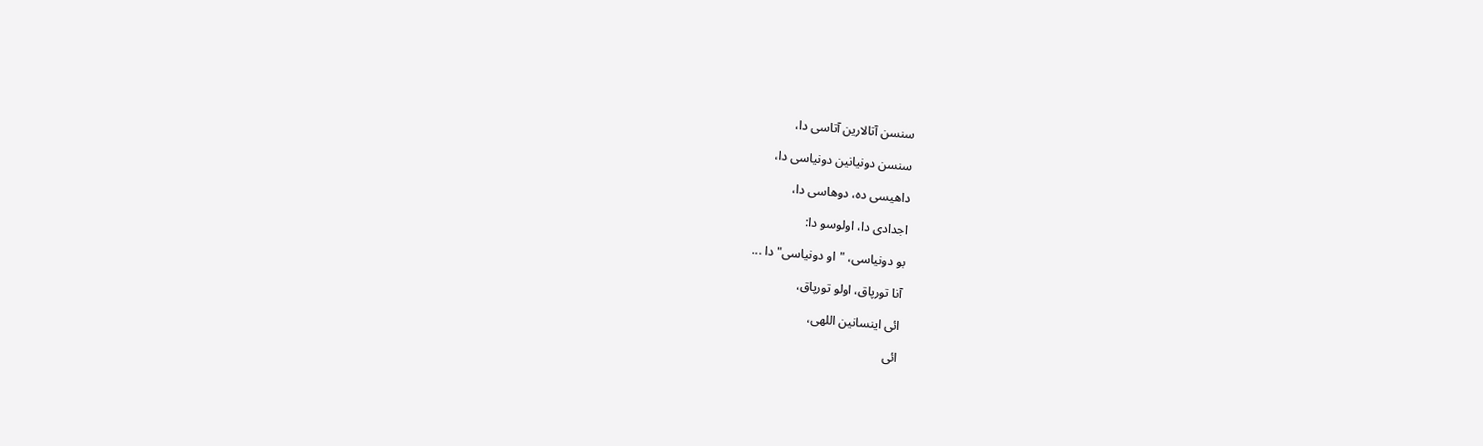سنسن آتالارین آتاسی دا،

سنسن دونیانین دونیاسی دا،

داهیسی ده، دوهاسی دا،

اجدادی دا، اولوسو دا:

بو دونیاسی، "او دونیاسی" دا ...

آنا تورپاق، اولو تورپاق،

ائی اینسانین اللهی،

ائی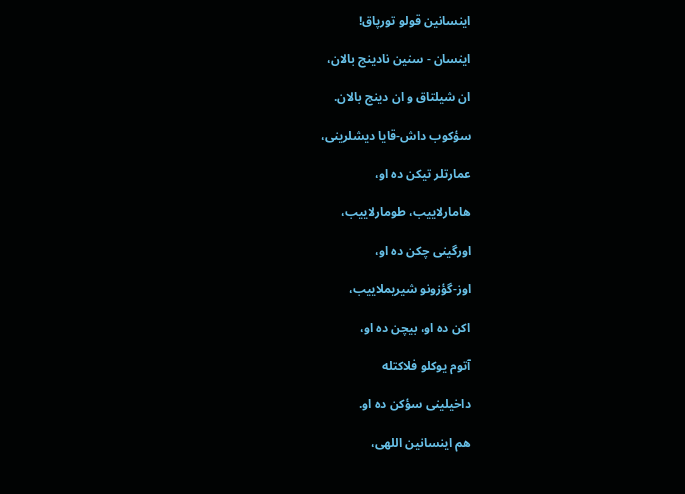اینسانین قولو تورپاق!

اینسان - سنین نادینج بالان،

ان شیلتاق و ان دینج بالان.

سؤکوب داش-قایا دیشلرینی،

عمارتلر تیکن ده او،

هامارلاییب، طومارلاییب،

اورگینی چکن ده او،

اوز-گؤزونو شیریملاییب،

اکن ده او، بیچن ده او،

آتوم یوکلو فلاکتله

داخیلینی سؤکن ده او.

هم اینسانین اللهی،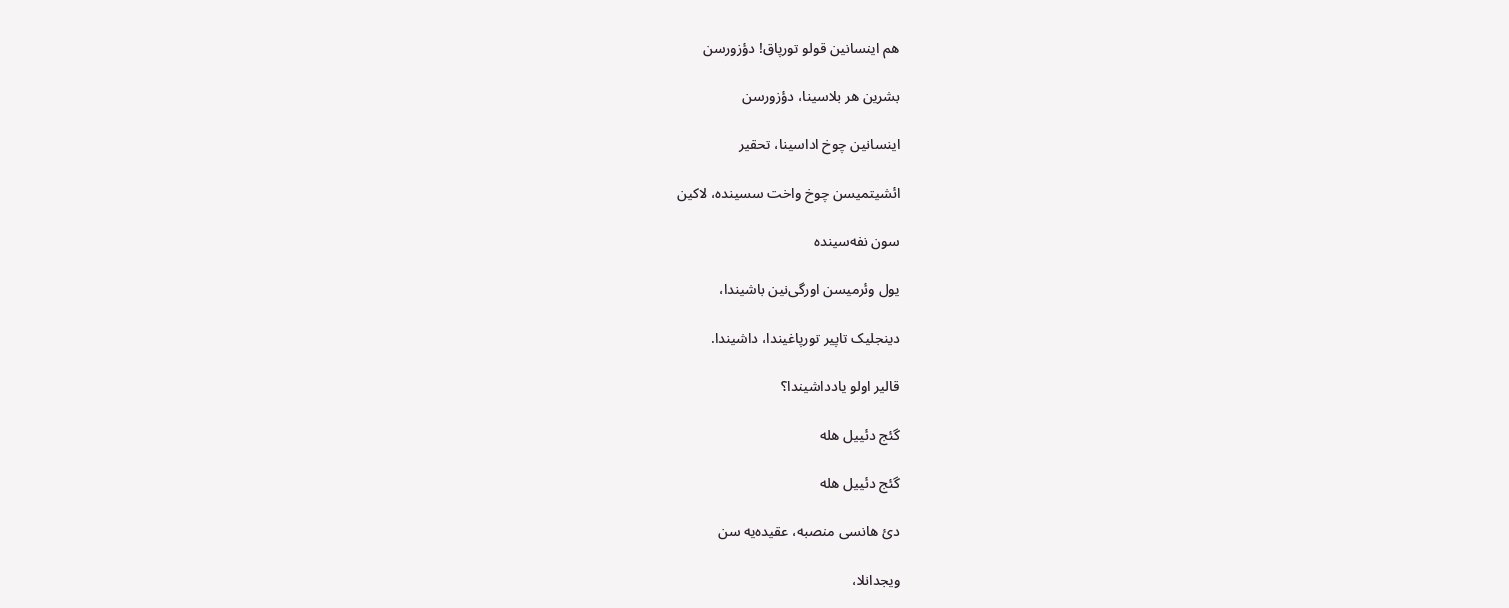هم اینسانین قولو تورپاق! دؤزورسن

بشرین هر بلاسینا، دؤزورسن

اینسانین چوخ اداسینا، تحقیر

ائشیتمیسن چوخ واخت سسینده، لاکین

سون نفه‌سینده

یول وئرمیسن اورگی‌نین باشیندا،

دینجلیک تاپیر تورپاغیندا، داشیندا.

قالیر اولو یادداشیندا؟

گئج دئییل هله

گئج دئییل هله

دئ هانسی منصبه، عقیده‌‌یه سن

ویجدانلا،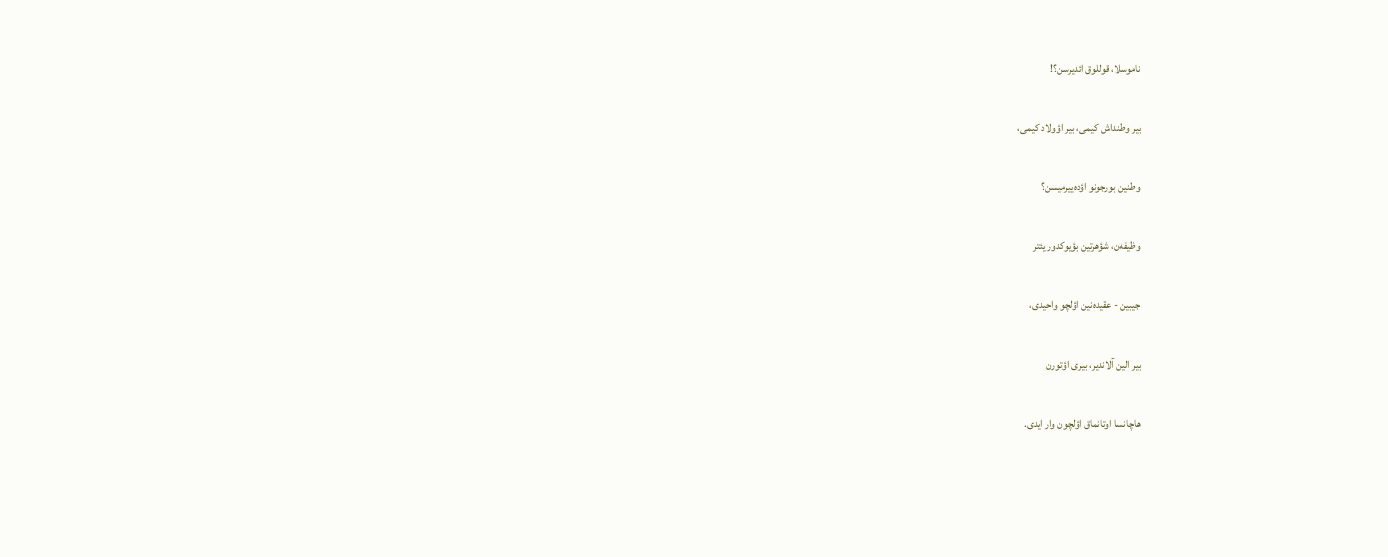ناموسلا، قوللوق ائدیرسن؟!

بیر وطنداش کیمی، بیر اؤولاد کیمی،

وطنین بورجونو اؤده‌ییرمیسن؟

وظیفه‌‌ن، شؤهرتین بؤیوکدور یئتر

جیبین - عقیده‌‌نین اؤلچو واحیدی،

بیر الین آلاندیر، بیری اؤتورن

هاچانسا اوتانماق اؤلچون وار ایدی.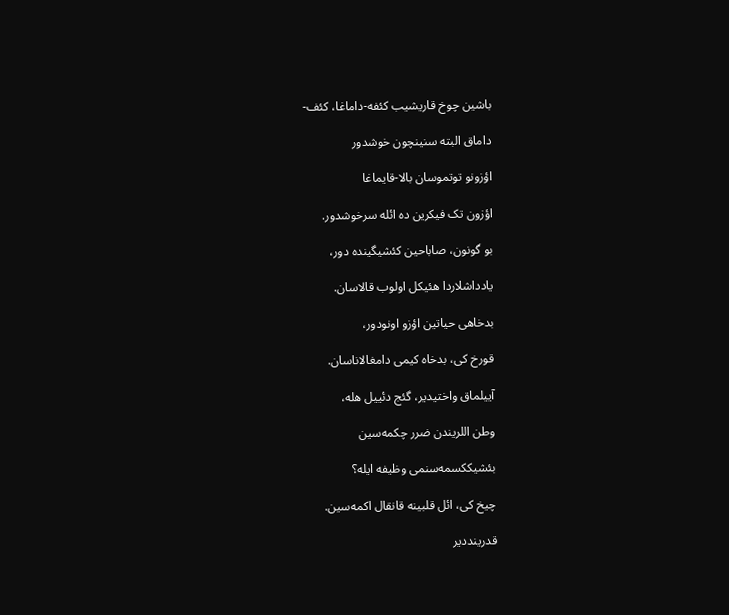باشین چوخ قاریشیب کئفه-داماغا، کئف-

داماق البته‌‌ سنینچون خوشدور

اؤزونو توتموسان بالا-قایماغا

اؤزون تک فیکرین ده ائله سرخوشدور.

بو گونون، صاباحین کئشیگینده دور،

یادداشلاردا هئیکل اولوب قالاسان.

بدخاهی حیاتین اؤزو اونودور،

قورخ کی، بدخاه کیمی دامغالاناسان.

آییلماق واختیدیر، گئج دئییل هله،

وطن اللریندن ضرر چکمه‌سین

بئشیککسمه‌سنمی وظیفه‌‌ ایله؟

چیخ کی، ائل قلبینه قانقال اکمه‌سین.

قدرینددیر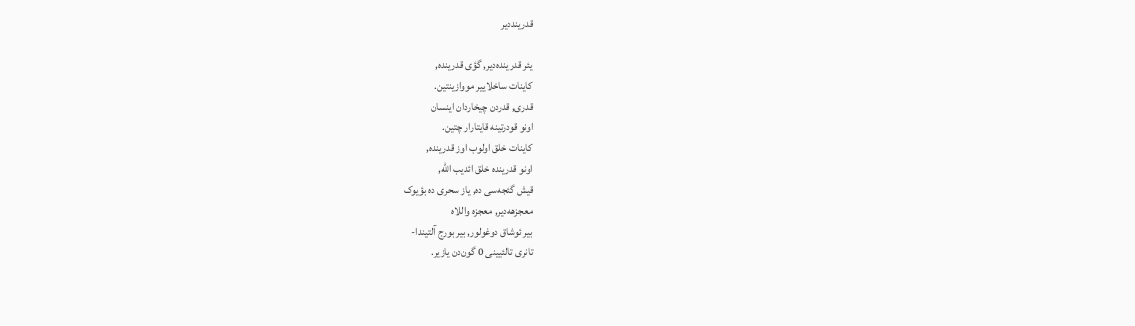قدرینددیر

یئر قدرینده‌دیر, گؤی قدرینده,
کاینات ساخلاییر مووازینتین.
قدری, قدر‌دن چیخار‌دان اینسان
اونو قودرتینه قایتارار چتین.
کاینات خلق اولوب اوز قدرینده,
اونو قدرینده خلق ائدیب الله,
قیش گئجه‌سی ده, یاز سحری ده بؤیوک
معجزهه‌دیر, معجزه واللاه
بیر ئوشاق دوغولور, بیر بورج آلتیندا-
تانری تالئیینی 0 گون‌دن یازیر.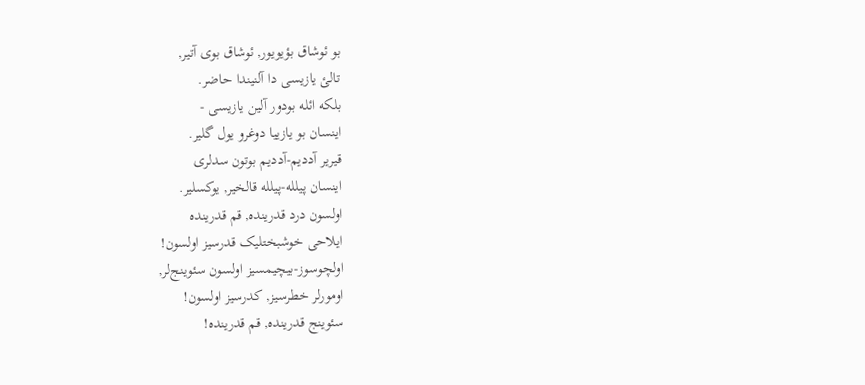بو ئوشاق بؤیویور, ئوشاق بوی آتیر,
تالئ یازیسی دا آلنیندا حاضر.
بلکه ائله بودور آلین یازیسی -
اینسان بو یازییا دوغرو یول گلیر.
قیریر آددیم-آددیم بوتون سد‌لری
اینسان پیلله-پیلله قالخیر, یوکسلیر.
اولسون درد قدرینده, قم قدرینده
ایلاحی خوشبختلیک قدرسیز اولسون!
اولچوسوز-بیچیمسیز اولسون سئوینج‌لر,
اومور‌لر خطرسیز, کدرسیز اولسون!
سئوینج قدرینده, قم قدرینده!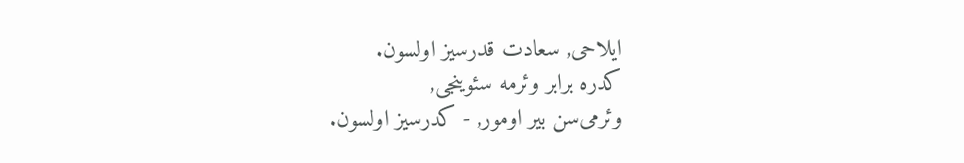ایلاحی, سعادت قدرسیز اولسون.
کدره برابر وئرمه سئوینجی,
وئرمی‌سن بیر اومور, - کدرسیز اولسون.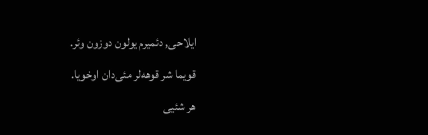ایلاحی, دئمیرم یولون دوزون وئر.
قویما شر قوهه‌لر مئی‌دان اوخویا.
هر شئیی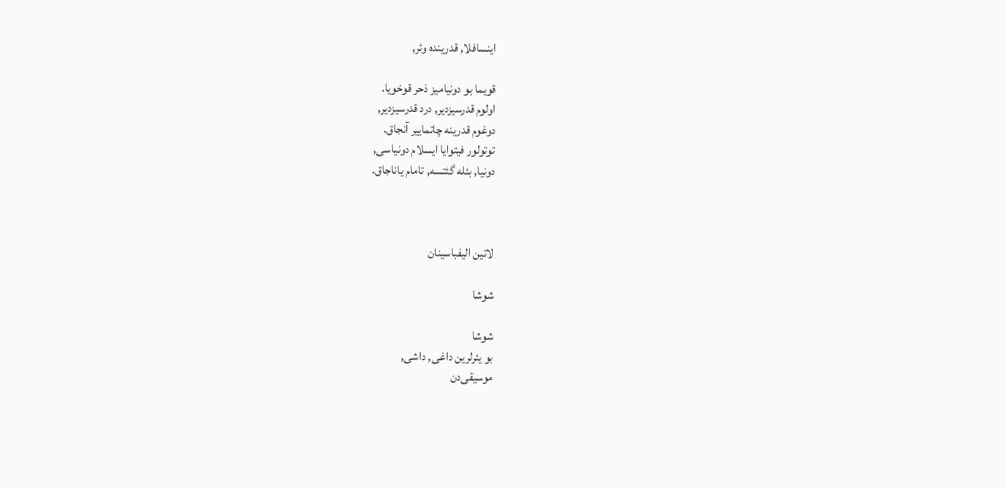اینسافلا, قدرینده وئر,

قویما بو دونیامیز ذحر قوخویا.
اولوم قدرسیز‌دیر, درد قدرسیز‌دیر,
دوغوم قدرینه چاتماییر آنجاق.
توتولور فیتوایا ایسلام دونیاسی,
دونیا, بئله گئتسه, تامام یاناجاق.



لاتین الیفباسینان

شوشا

شوشا
بو یئرلرین داغی, داشی,
موسیقی‌دن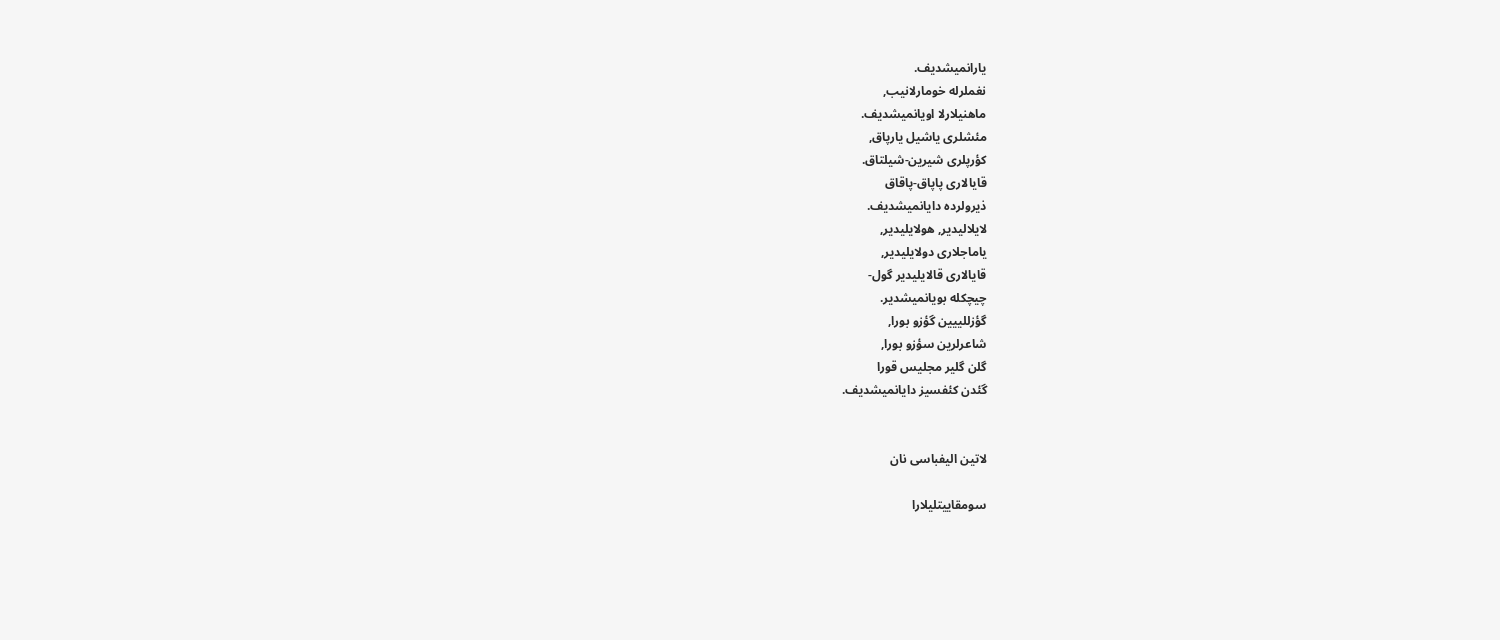یارانمیشدیف.
نغملرله خومارلانیب,
ماهنیلارلا اویانمیشدیف.
مئشلری یاشیل یارپاق,
کؤرپلری شیرین-شیلتاق.
قایالاری پاپاق-پاقاق
ذیرولرده دایانمیشدیف.
لایلالیدیر, هولایلیدیر,
یاماجلاری دولایلیدیر,
قایالاری قالایلیدیر گول-
چیچکله بویانمیشدیر.
گؤزللییین گؤزو بورا,
شاعرلرین سؤزو بورا,
گلن گلیر مجلیس قورا
گئدن کئفسیز دایانمیشدیف.


لاتین الیفباسی نان

سومقاییتلیلارا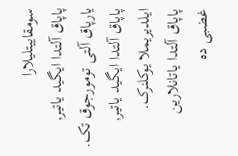سومقاییتلیلارا
پاپاق آلتدا ایگید یاتیر,
یارپاق آلتی تومورجوق تک.
پاپاق آلتدا ایگید یاتیر,
ایلدیریملا یوکلنرک.
پاپاق آلتدا یاتانلارین
غضبی ده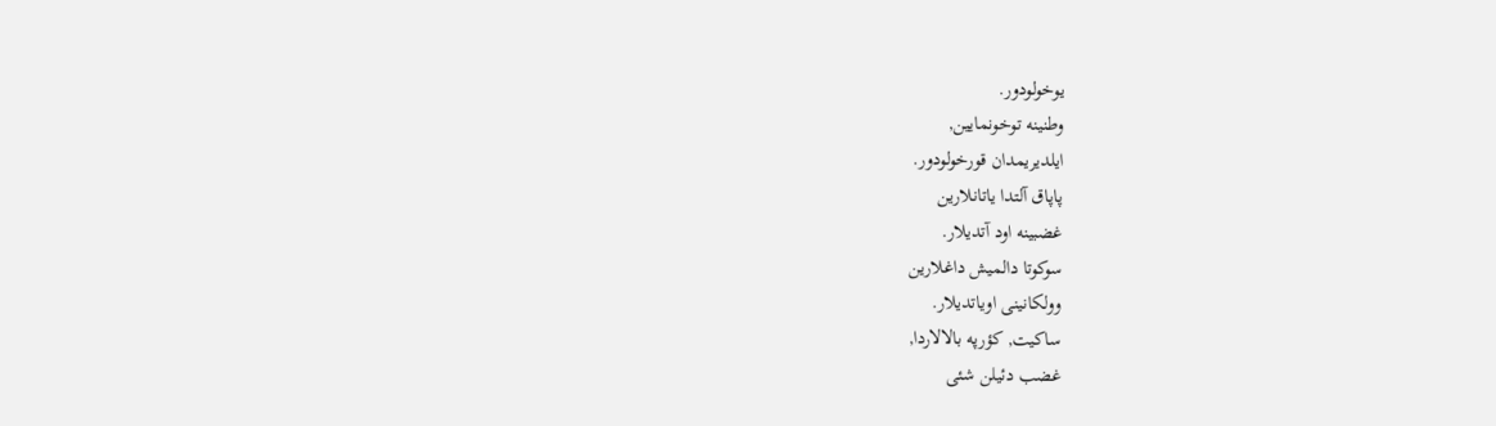یوخولودور.
وطنینه توخونمایین,
ایلدیریمدان قورخولودور.
پاپاق آلتدا یاتانلارین
غضبینه اود آتدیلار.
سوکوتا دالمیش داغلارین
وولکانینی اویاتدیلار.
ساکیت, کؤرپه بالالاردا,
غضب دئیلن شئی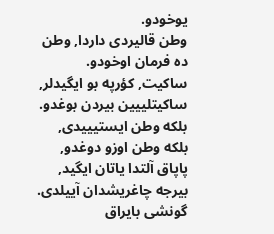یوخودو.
وطن قالیردی داردا, وطن
ده فرمان اوخودو.
ساکیت, کؤرپه بو ایگید‌لر,
ساکیتلییین بیردن بوغدو.
بلکه وطن ایستیییدی,
بلکه وطن اوزو دوغدو,
پاپاق آلتدا یاتان ایگید,
بیرجه چاغریشدان آییلدی.
گونشی بایراق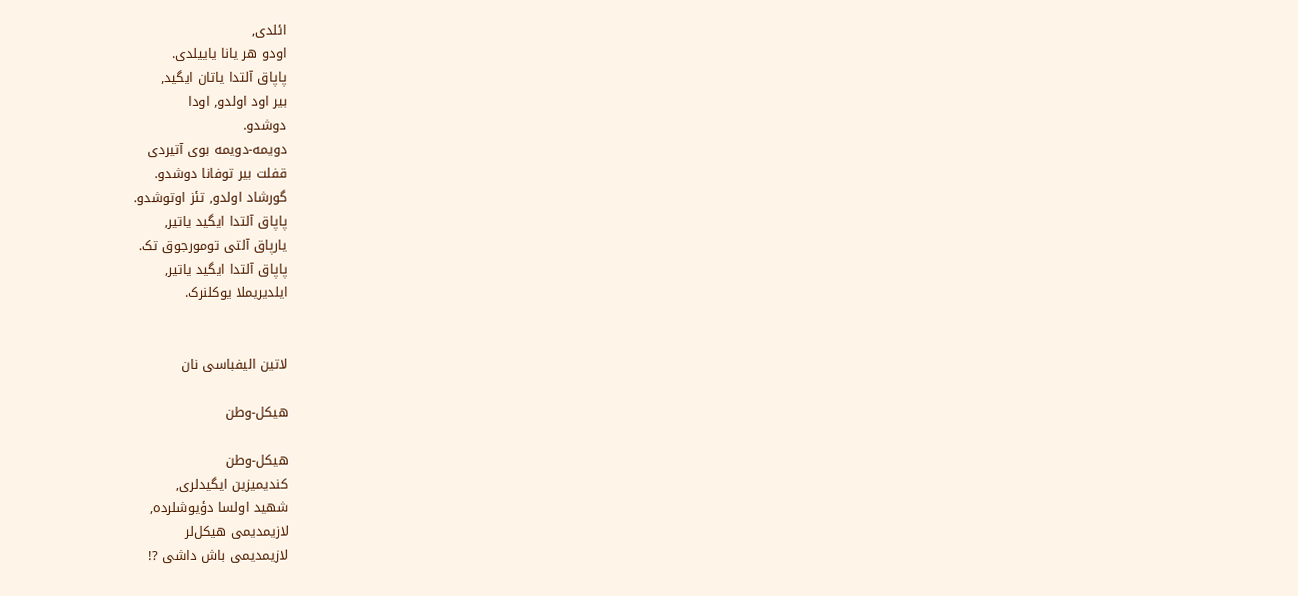ائلدی,
اودو هر یانا یاییلدی.
پاپاق آلتدا یاتان ایگید,
بیر اود اولدو, اودا
دوشدو.
دویمه-دویمه بوی آتیردی
قفلت بیر توفانا دوشدو.
گورشاد اولدو, تئز اوتوشدو.
پاپاق آلتدا ایگید یاتیر,
یارپاق آلتی تومورجوق تک.
پاپاق آلتدا ایگید یاتیر,
ایلدیریملا یوکلنرک.


لاتین الیفباسی نان

هیکل-وطن

هیکل-وطن
کندیمیزین ایگیدلری,
شهید اولسا دؤیوشلرده,
لازیمدیمی هیکل‌لر
لازیمدیمی باش داشی ?!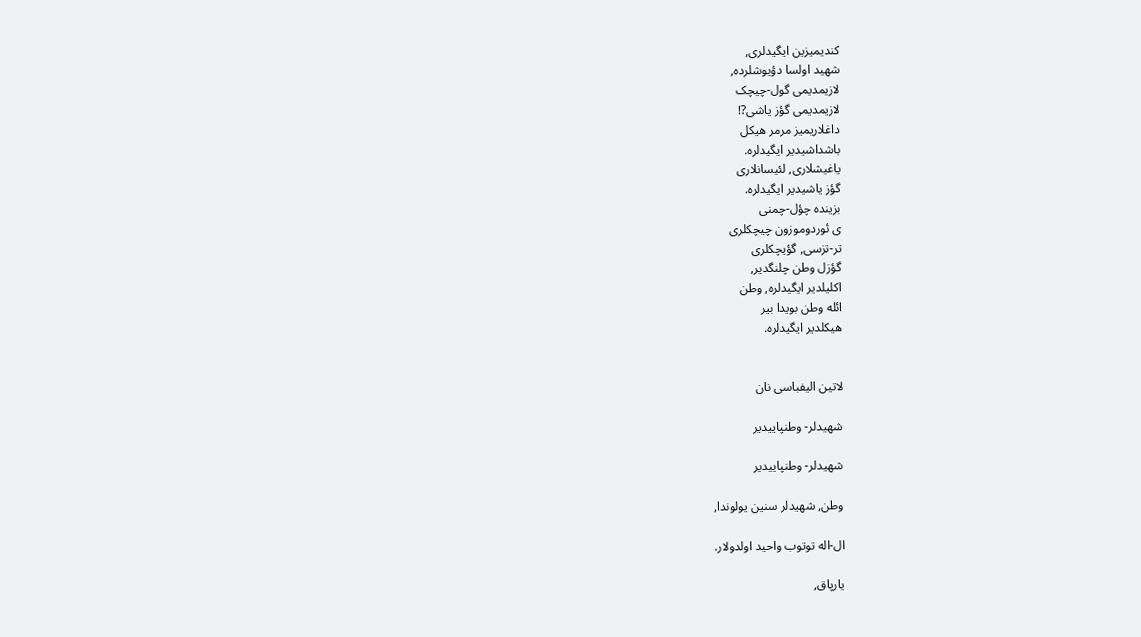کندیمیزین ایگیدلری,
شهید اولسا دؤیوشلرده,
لازیمدیمی گول-چیچک
لازیمدیمی گؤز یاشی?!
داغلاریمیز مرمر هیکل
باشداشیدیر ایگیدلره.
یاغیشلاری, لئیسانلاری
گؤز یاشیدیر ایگیدلره.
بزینده چؤل-چمنی
ی ئوردوموزون چیچکلری
تر-تزسی, گؤیچکلری
گؤزل وطن چلنگدیر,
اکلیلدیر ایگیدلره, وطن
ائله وطن بویدا بیر
هیکلدیر ایگیدلره.


لاتین الیفباسی نان

شهید‌لر- وطنپاییدیر

شهید‌لر- وطنپاییدیر

وطن, شهید‌لر سنین یولوندا,

ال-اله توتوب واحید اولدولار.

یارپاق,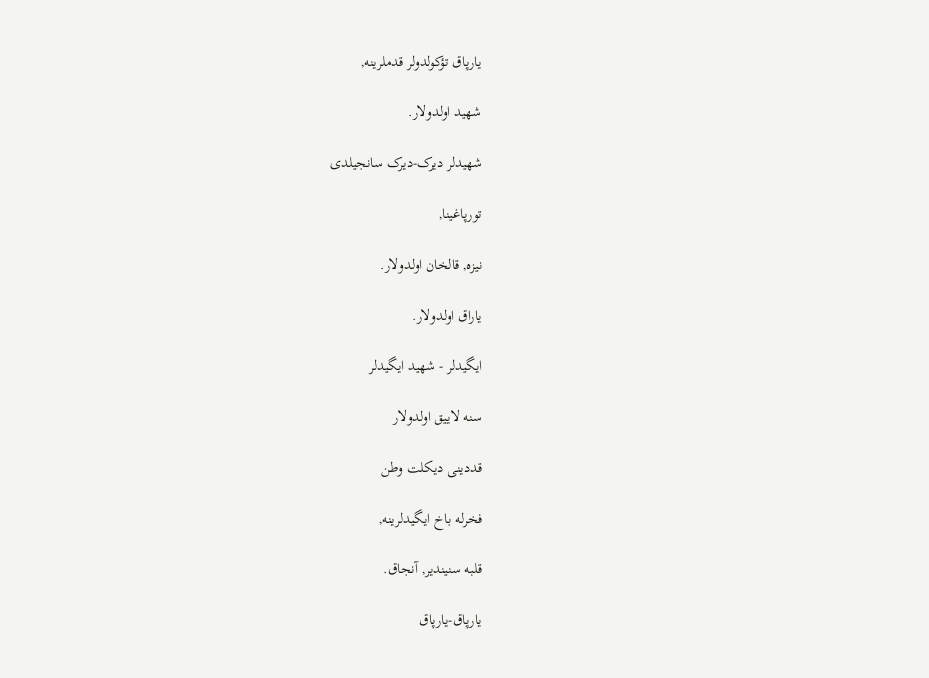یارپاق تؤکولدو‌لر قدملرینه,

شهید اولدولار.

شهید‌لر دیرک-دیرک سانجیلدی

تورپاغینا,

نیزه, قالخان اولدولار.

یاراق اولدولار.

ایگید‌لر - شهید ایگید‌لر

سنه لاییق اولدولار

قددینی دیکلت وطن

فخرله باخ ایگیدلرینه,

قلبه سنیندیر, آنجاق.

یارپاق-یارپاق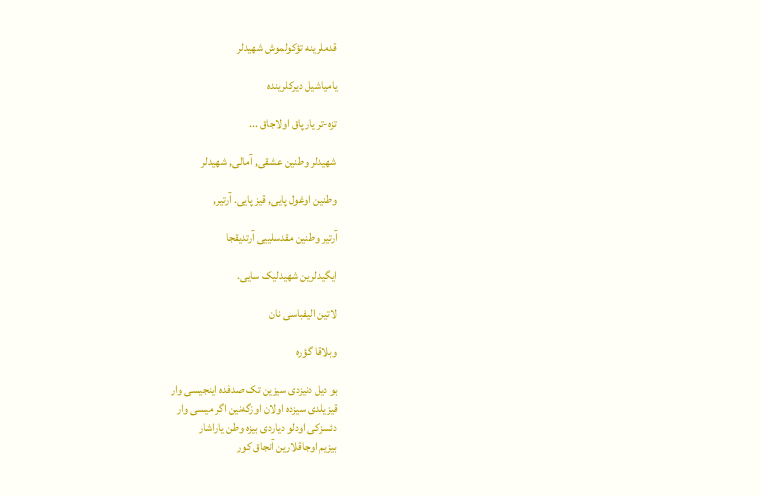قدملرینه تؤکولموش شهید‌لر

یامیاشیل دیرکلرینده

تزه-تر یارپاق اولاجاق ...

شهید‌لر وطنین عشقی, آمالی, شهید‌لر

وطنین اوغول پایی, قیز پایی. آرتیر,

آرتیر وطنین مقدسلییی آرتدیقجا

ایگیدلرین شهیدلیک سایی.

لاتین الیفباسی نان

وبلاقا گؤره

بو دیل دنیزدی سیزین تک صدفده اینجیسی وار
قیزیلدی سیزده اولان اوزگه‌نین اگر میسی وار
دئسزکی اودلو دیاردی بیزه وطن یاراشار
بیزیم اوجاقلارین آنجاق کور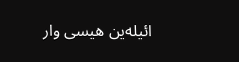ائیله‌ین هیسی وار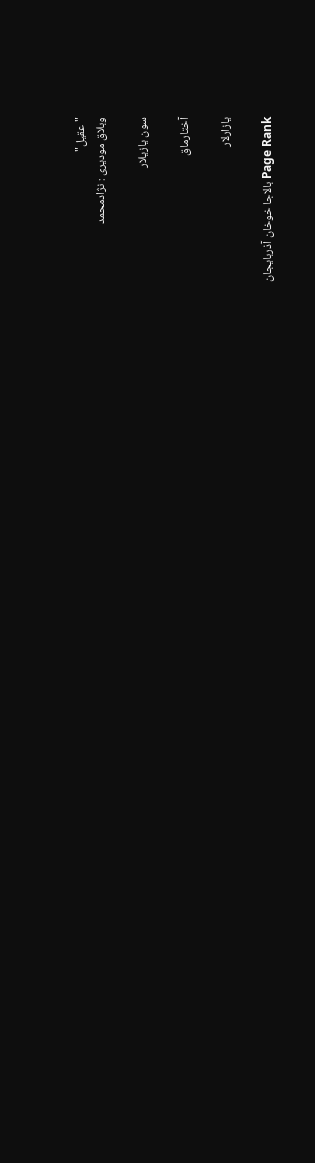"عقیل"
وبلاق مودیری : نژادمحمد

سون یازیلار

آختارماق

یازارلار

Page Rank بالاجا خوخان آذربایجان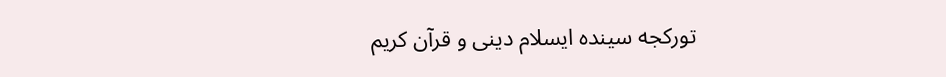تورکجه سینده ایسلام دینی و قرآن کریم